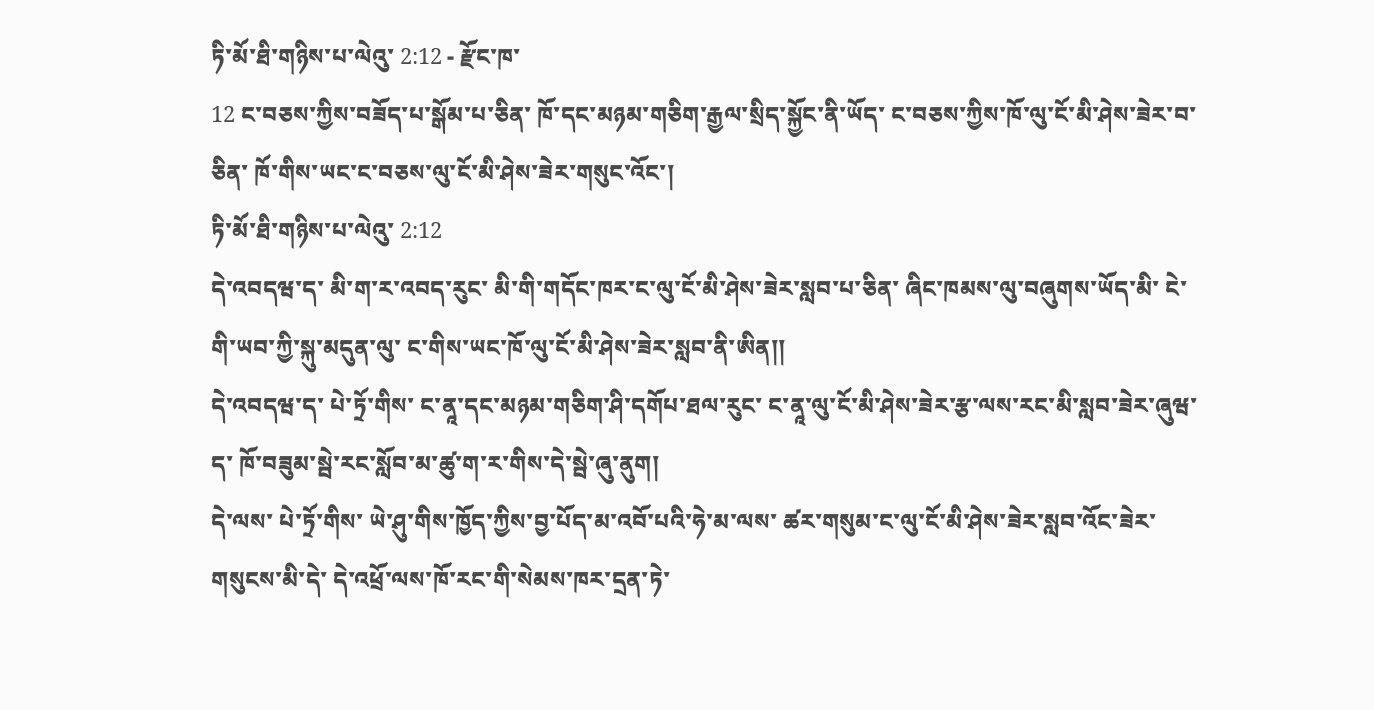ཏི་མོ་ཐི་གཉིས་པ་ལེའུ་ 2:12 - རྫོང་ཁ་
12 ང་བཅས་ཀྱིས་བཟོད་པ་སྒོམ་པ་ཅིན་ ཁོ་དང་མཉམ་གཅིག་རྒྱལ་སྲིད་སྐྱོང་ནི་ཡོད་ ང་བཅས་ཀྱིས་ཁོ་ལུ་ངོ་མི་ཤེས་ཟེར་བ་ཅིན་ ཁོ་གིས་ཡང་ང་བཅས་ལུ་ངོ་མི་ཤེས་ཟེར་གསུང་འོང་།
ཏི་མོ་ཐི་གཉིས་པ་ལེའུ་ 2:12
དེ་འབདཝ་ད་ མི་ག་ར་འབད་རུང་ མི་གི་གདོང་ཁར་ང་ལུ་ངོ་མི་ཤེས་ཟེར་སླབ་པ་ཅིན་ ཞིང་ཁམས་ལུ་བཞུགས་ཡོད་མི་ ངེ་གི་ཡབ་ཀྱི་སྐུ་མདུན་ལུ་ ང་གིས་ཡང་ཁོ་ལུ་ངོ་མི་ཤེས་ཟེར་སླབ་ནི་ཨིན།།
དེ་འབདཝ་ད་ པེ་ཏྲོ་གིས་ ང་ནཱ་དང་མཉམ་གཅིག་ཤི་དགོཔ་ཐལ་རུང་ ང་ནཱ་ལུ་ངོ་མི་ཤེས་ཟེར་རྩ་ལས་རང་མི་སླབ་ཟེར་ཞུཝ་ད་ ཁོ་བཟུམ་སྦེ་རང་སློབ་མ་ཚུ་ག་ར་གིས་དེ་སྦེ་ཞུ་ནུག།
དེ་ལས་ པེ་ཏྲོ་གིས་ ཡེ་ཤུ་གིས་ཁྱོད་ཀྱིས་བྱ་པོད་མ་འབོ་པའི་ཧེ་མ་ལས་ ཚར་གསུམ་ང་ལུ་ངོ་མི་ཤེས་ཟེར་སླབ་འོང་ཟེར་གསུངས་མི་དེ་ དེ་འཕྲོ་ལས་ཁོ་རང་གི་སེམས་ཁར་དྲན་ཏེ་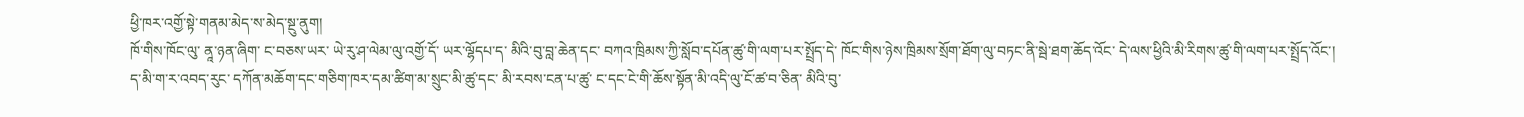ཕྱི་ཁར་འགྱོ་སྟེ་གནམ་མེད་ས་མེད་སྔུ་ནུག།
ཁོ་གིས་ཁོང་ལུ་ ནཱ་ཉན་ཞིག་ ང་བཅས་ཡར་ ཡེ་རུ་ཤ་ལེམ་ལུ་འགྱོ་དོ་ ཡར་ལྷོདཔ་ད་ མིའི་བུ་བླ་ཆེན་དང་ བཀའ་ཁྲིམས་ཀྱི་སློབ་དཔོན་ཚུ་གི་ལག་པར་སྤྲོད་དེ་ ཁོང་གིས་ཉེས་ཁྲིམས་སྲོག་ཐོག་ལུ་བཏང་ནི་སྦེ་ཐག་ཆོད་འོང་ དེ་ལས་ཕྱིའི་མི་རིགས་ཚུ་གི་ལག་པར་སྤྲོད་འོང་།
ད་མི་ག་ར་འབད་རུང་ དཀོན་མཆོག་དང་གཅིག་ཁར་དམ་ཚིག་མ་སྲུང་མི་ཚུ་དང་ མི་རབས་ངན་པ་ཚུ་ ང་དང་ངེ་གི་ཆོས་སྟོན་མི་འདི་ལུ་ངོ་ཚ་བ་ཅིན་ མིའི་བུ་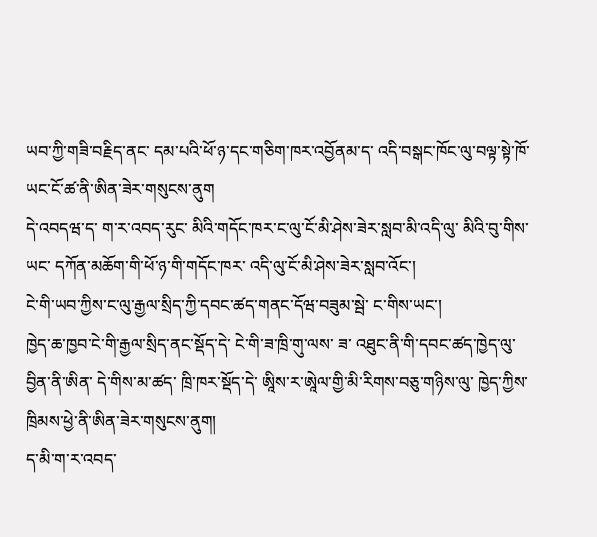ཡབ་ཀྱི་གཟི་བརྗིད་ནང་ དམ་པའི་ཕོ་ཉ་དང་གཅིག་ཁར་འབྱོནམ་ད་ འདི་བསྒང་ཁོང་ལུ་བལྟ་སྟེ་ཁོ་ཡང་ངོ་ཚ་ནི་ཨིན་ཟེར་གསུངས་ནུག
དེ་འབདཝ་ད་ ག་ར་འབད་རུང་ མིའི་གདོང་ཁར་ང་ལུ་ངོ་མི་ཤེས་ཟེར་སླབ་མི་འདི་ལུ་ མིའི་བུ་གིས་ཡང་ དཀོན་མཆོག་གི་ཕོ་ཉ་གི་གདོང་ཁར་ འདི་ལུ་ངོ་མི་ཤེས་ཟེར་སླབ་འོང་།
ངེ་གི་ཡབ་ཀྱིས་ང་ལུ་རྒྱལ་སྲིད་ཀྱི་དབང་ཚད་གནང་དོཝ་བཟུམ་སྦེ་ ང་གིས་ཡང་།
ཁྱེད་ཆ་ཁྱབ་ངེ་གི་རྒྱལ་སྲིད་ནང་སྡོད་དེ་ ངེ་གི་ཟ་ཁྲི་གུ་ལས་ ཟ་ འཐུང་ནི་གི་དབང་ཚད་ཁྱེད་ལུ་བྱིན་ནི་ཨིན་ དེ་གིས་མ་ཚད་ ཁྲི་ཁར་སྡོད་དེ་ ཨཱིས་ར་ཨཱེལ་གྱི་མི་རིགས་བཅུ་གཉིས་ལུ་ ཁྱེད་ཀྱིས་ཁྲིམས་ཕྱེ་ནི་ཨིན་ཟེར་གསུངས་ནུག།
ད་མི་ག་ར་འབད་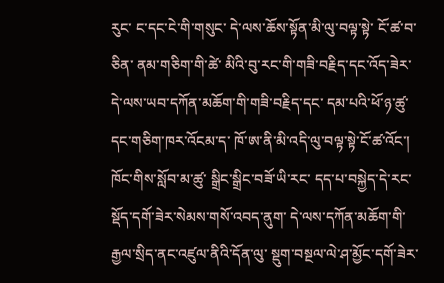རུང་ ང་དང་ངེ་གི་གསུང་ དེ་ལས་ཆོས་སྟོན་མི་ལུ་བལྟ་སྟེ་ ངོ་ཚ་བ་ཅིན་ ནམ་གཅིག་གི་ཚེ་ མིའི་བུ་རང་གི་གཟི་བརྗིད་དང་འོད་ཟེར་ དེ་ལས་ཡབ་དཀོན་མཆོག་གི་གཟི་བརྗིད་དང་ དམ་པའི་ཕོ་ཉ་ཚུ་དང་གཅིག་ཁར་འོངམ་ད་ ཁོ་ཨ་ནི་མི་འདི་ལུ་བལྟ་སྟེ་ངོ་ཚ་འོང་།
ཁོང་གིས་སློབ་མ་ཚུ་ སྒྲིང་སྒྲིང་བཟོ་ཡི་རང་ དད་པ་བསྐྱེད་དེ་རང་སྡོད་དགོ་ཟེར་སེམས་གསོ་འབད་ནུག་ དེ་ལས་དཀོན་མཆོག་གི་རྒྱལ་སྲིད་ནང་འཛུལ་ནིའི་དོན་ལུ་ སྡུག་བསྔལ་ལེ་ཤ་མྱོང་དགོ་ཟེར་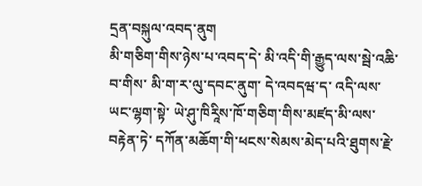དྲན་བསྐུལ་འབད་ནུག
མི་གཅིག་གིས་ཉེས་པ་འབད་དེ་ མི་འདི་གི་རྒྱུད་ལས་སྦེ་འཆི་བ་གིས་ མི་ག་ར་ལུ་དབང་ནུག་ དེ་འབདཝ་ད་ འདི་ལས་ཡང་ལྷག་སྟེ་ ཡེ་ཤུ་ཁིརཱིས་ཁོ་གཅིག་གིས་མཛད་མི་ལས་བརྟེན་ཏེ་ དཀོན་མཆོག་གི་ཕངས་སེམས་མེད་པའི་ཐུགས་རྗེ་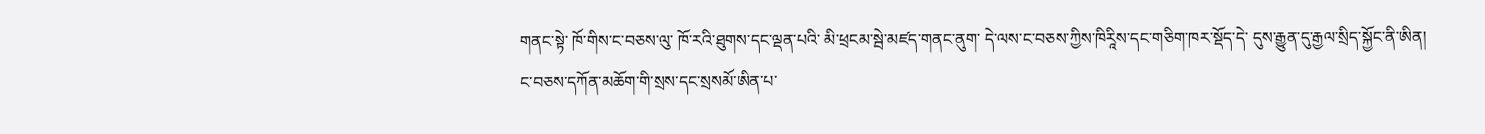གནང་སྟེ་ ཁོ་གིས་ང་བཅས་ལུ་ ཁོ་རའི་ཐུགས་དང་ལྡན་པའི་ མི་ཕྲངམ་སྦེ་མཛད་གནང་ནུག་ དེ་ལས་ང་བཅས་ཀྱིས་ཁིརཱིས་དང་གཅིག་ཁར་སྡོད་དེ་ དུས་རྒྱུན་དུ་རྒྱལ་སྲིད་སྐྱོང་ནི་ཨིན།
ང་བཅས་དཀོན་མཆོག་གི་སྲས་དང་སྲསམོ་ཨིན་པ་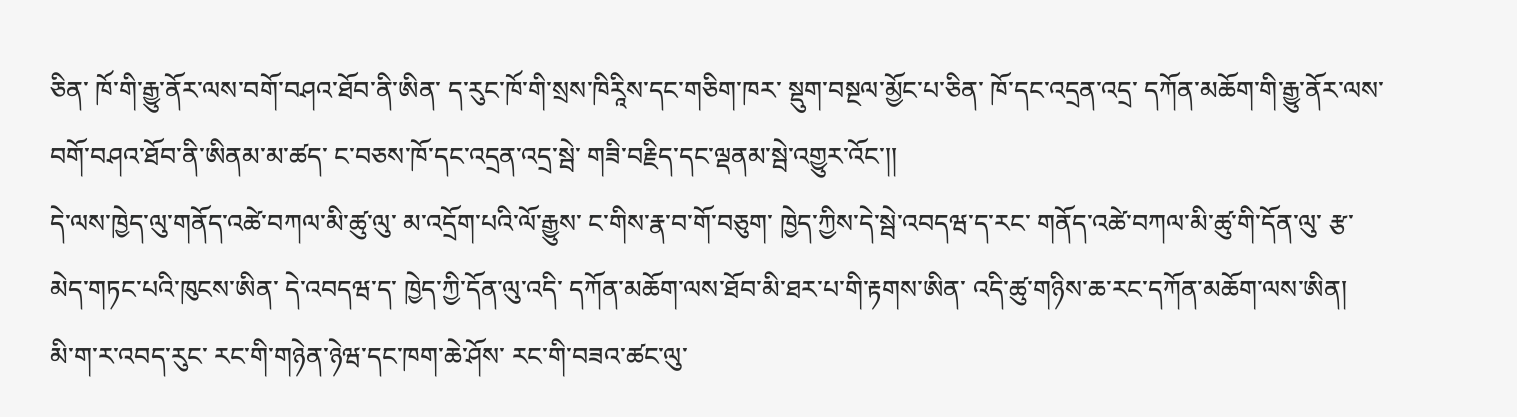ཅིན་ ཁོ་གི་རྒྱུ་ནོར་ལས་བགོ་བཤའ་ཐོབ་ནི་ཨིན་ ད་རུང་ཁོ་གི་སྲས་ཁིརཱིས་དང་གཅིག་ཁར་ སྡུག་བསྔལ་མྱོང་པ་ཅིན་ ཁོ་དང་འདྲན་འདྲ་ དཀོན་མཆོག་གི་རྒྱུ་ནོར་ལས་ བགོ་བཤའ་ཐོབ་ནི་ཨིནམ་མ་ཚད་ ང་བཅས་ཁོ་དང་འདྲན་འདྲ་སྦེ་ གཟི་བརྗིད་དང་ལྡནམ་སྦེ་འགྱུར་འོང་།།
དེ་ལས་ཁྱེད་ལུ་གནོད་འཚེ་བཀལ་མི་ཚུ་ལུ་ མ་འདྲོག་པའི་ལོ་རྒྱུས་ ང་གིས་རྣ་བ་གོ་བཅུག་ ཁྱེད་ཀྱིས་དེ་སྦེ་འབདཝ་ད་རང་ གནོད་འཚེ་བཀལ་མི་ཚུ་གི་དོན་ལུ་ རྩ་མེད་གཏང་པའི་ཁུངས་ཨིན་ དེ་འབདཝ་ད་ ཁྱེད་ཀྱི་དོན་ལུ་འདི་ དཀོན་མཆོག་ལས་ཐོབ་མི་ཐར་པ་གི་རྟགས་ཨིན་ འདི་ཚུ་གཉིས་ཆ་རང་དཀོན་མཆོག་ལས་ཨིན།
མི་ག་ར་འབད་རུང་ རང་གི་གཉེན་ཉེཝ་དང་ཁག་ཆེ་ཤོས་ རང་གི་བཟའ་ཚང་ལུ་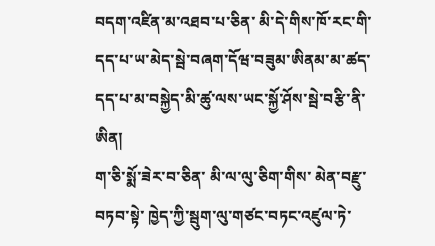བདག་འཛིན་མ་འཐབ་པ་ཅིན་ མི་དེ་གིས་ཁོ་རང་གི་དད་པ་ཡ་མེད་སྦེ་བཞག་དོཝ་བཟུམ་ཨིནམ་མ་ཚད་ དད་པ་མ་བསྐྱེད་མི་ཚུ་ལས་ཡང་སྐྱོ་ཤོས་སྦེ་བརྩི་ནི་ཨིན།
ག་ཅི་སྨོ་ཟེར་བ་ཅིན་ མི་ལ་ལུ་ཅིག་གིས་ མེན་བརྫུ་བཏབ་སྟེ་ ཁྱེད་ཀྱི་སྦུག་ལུ་གཙང་བཏང་འཛུལ་ཏེ་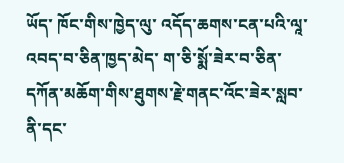ཡོད་ ཁོང་གིས་ཁྱེད་ལུ་ འདོད་ཆགས་ངན་པའི་ལཱ་འབད་བ་ཅིན་ཁྱད་མེད་ ག་ཅི་སྨོ་ཟེར་བ་ཅིན་ དཀོན་མཆོག་གིས་ཐུགས་རྗེ་གནང་འོང་ཟེར་སླབ་ནི་དང་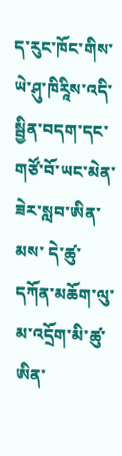ད་རུང་ཁོང་གིས་ ཡེ་ཤུ་ཁིརཱིས་འདི་ སྦྱིན་བདག་དང་གཙོ་བོ་ཡང་མེན་ཟེར་སླབ་ཨིན་མས་ དེ་ཚུ་དཀོན་མཆོག་ལུ་མ་འདྲོག་མི་ཚུ་ཨིན་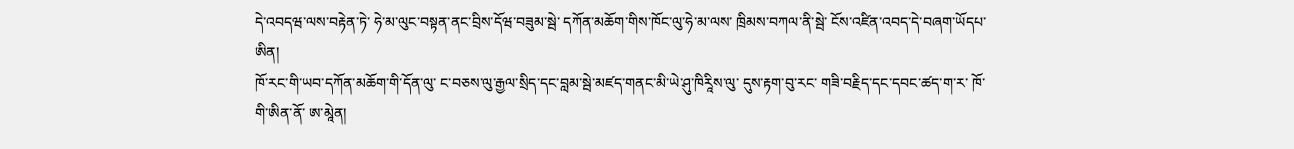དེ་འབདཝ་ལས་བརྟེན་ཏེ་ ཧེ་མ་ལུང་བསྟན་ནང་བྲིས་དོཝ་བཟུམ་སྦེ་ དཀོན་མཆོག་གིས་ཁོང་ལུ་ཧེ་མ་ལས་ ཁྲིམས་བཀལ་ནི་སྦེ་ ངོས་འཛིན་འབད་དེ་བཞག་ཡོདཔ་ཨིན།
ཁོ་རང་གི་ཡབ་དཀོན་མཆོག་གི་དོན་ལུ་ ང་བཅས་ལུ་རྒྱལ་སྲིད་དང་བླམ་སྦེ་མཛད་གནང་མི་ཡེ་ཤུ་ཁིརཱིས་ལུ་ དུས་རྟག་བུ་རང་ གཟི་བརྗིད་དང་དབང་ཚད་ག་ར་ ཁོ་གི་ཨིན་ནོ་ ཨ་མཱེན།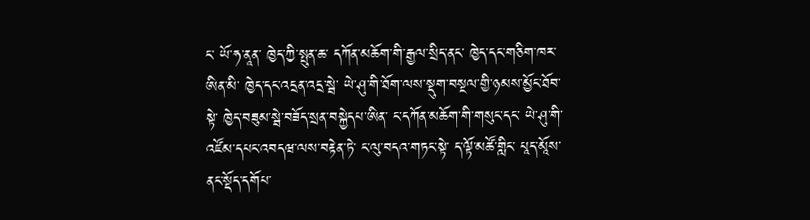ང་ ཡོ་ཧ་ནཱན་ ཁྱེད་ཀྱི་སྤུན་ཆ་ དཀོན་མཆོག་གི་རྒྱལ་སྲིད་ནང་ ཁྱེད་དང་གཅིག་ཁར་ཨིན་མི་ ཁྱེད་དང་འདྲན་འདྲ་སྦེ་ ཡེ་ཤུ་གི་ཐོག་ལས་སྡུག་བསྔལ་གྱི་ཉམས་མྱོང་ཐོབ་སྟེ་ ཁྱེད་བཟུམ་སྦེ་བཟོད་སྲན་བསྐྱེདཔ་ཨིན་ ང་དཀོན་མཆོག་གི་གསུང་དང་ ཡེ་ཤུ་གི་འཛོམ་དཔང་འབདཝ་ལས་བརྟེན་ཏེ་ ང་ལུ་བདའ་གཏང་སྟེ་ ད་ལྟོ་མཚོ་གླིང་ པཱད་མཱོས་ནང་སྡོད་དགོཔ་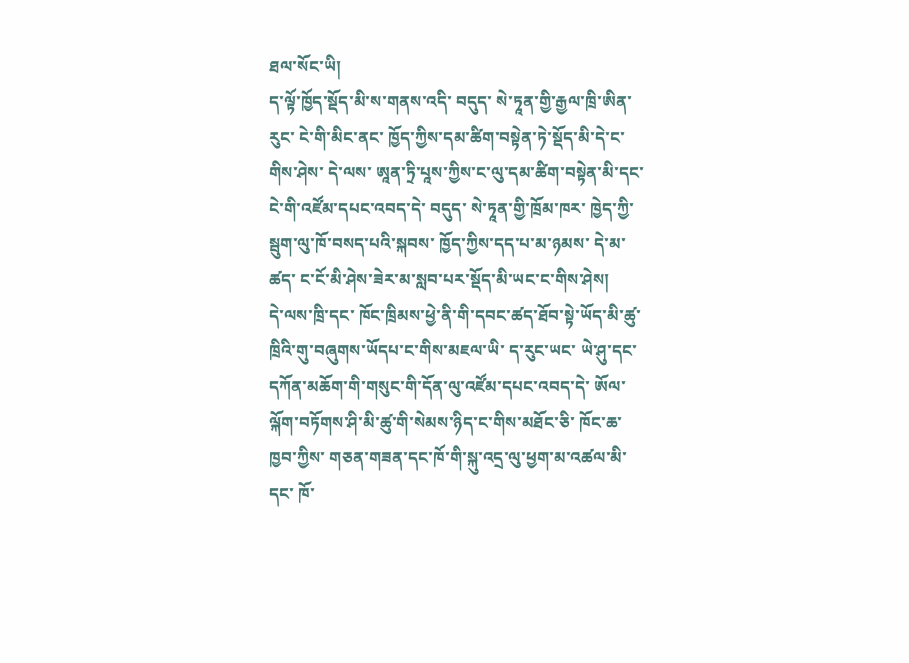ཐལ་སོང་ཡི།
ད་ལྟོ་ཁྱོད་སྡོད་མི་ས་གནས་འདི་ བདུད་ སེ་ཏཱན་གྱི་རྒྱལ་ཁྲི་ཨིན་རུང་ ངེ་གི་མིང་ནང་ ཁྱོད་ཀྱིས་དམ་ཚིག་བསྟེན་ཏེ་སྡོད་མི་དེ་ང་གིས་ཤེས་ དེ་ལས་ ཨཱན་ཏྲི་པཱས་ཀྱིས་ང་ལུ་དམ་ཚིག་བསྟེན་མི་དང་ ངེ་གི་འཛོམ་དཔང་འབད་དེ་ བདུད་ སེ་ཏཱན་གྱི་ཁྲོམ་ཁར་ ཁྱེད་ཀྱི་སྦུག་ལུ་ཁོ་བསད་པའི་སྐབས་ ཁྱོད་ཀྱིས་དད་པ་མ་ཉམས་ དེ་མ་ཚད་ ང་ངོ་མི་ཤེས་ཟེར་མ་སླབ་པར་སྡོད་མི་ཡང་ང་གིས་ཤེས།
དེ་ལས་ཁྲི་དང་ ཁོང་ཁྲིམས་ཕྱེ་ནི་གི་དབང་ཚད་ཐོབ་སྟེ་ཡོད་མི་ཚུ་ ཁྲིའི་གུ་བཞུགས་ཡོདཔ་ང་གིས་མཇལ་ཡི་ ད་རུང་ཡང་ ཡེ་ཤུ་དང་དཀོན་མཆོག་གི་གསུང་གི་དོན་ལུ་འཛོམ་དཔང་འབད་དེ་ ཨོལ་ལྐོག་བཏོགས་ཤི་མི་ཚུ་གི་སེམས་ཉིད་ང་གིས་མཐོང་ཅི་ ཁོང་ཆ་ཁྱབ་ཀྱིས་ གཅན་གཟན་དང་ཁོ་གི་སྐུ་འདྲ་ལུ་ཕྱག་མ་འཚལ་མི་དང་ ཁོ་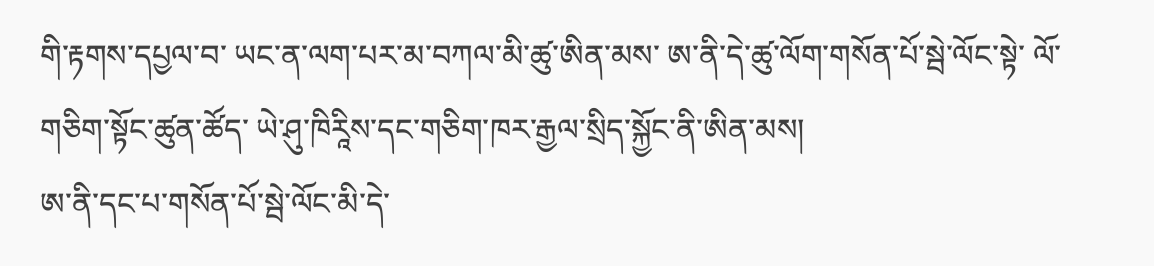གི་རྟགས་དཔྱལ་བ་ ཡང་ན་ལག་པར་མ་བཀལ་མི་ཚུ་ཨིན་མས་ ཨ་ནི་དེ་ཚུ་ལོག་གསོན་པོ་སྦེ་ལོང་སྟེ་ ལོ་གཅིག་སྟོང་ཚུན་ཚོད་ ཡེ་ཤུ་ཁིརཱིས་དང་གཅིག་ཁར་རྒྱལ་སྲིད་སྐྱོང་ནི་ཨིན་མས།
ཨ་ནི་དང་པ་གསོན་པོ་སྦེ་ལོང་མི་དེ་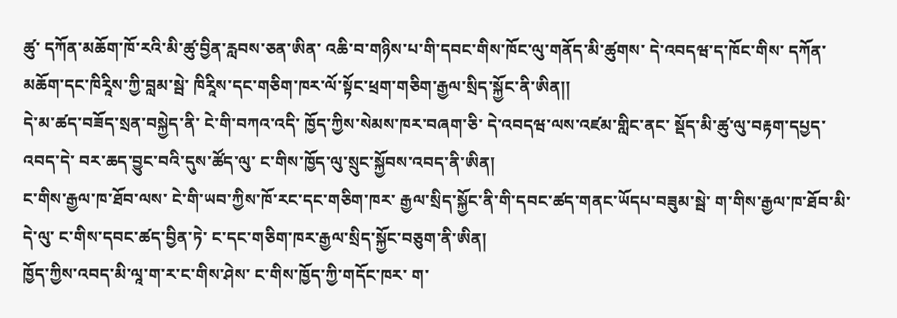ཚུ་ དཀོན་མཆོག་ཁོ་རའི་མི་ཚུ་བྱིན་རླབས་ཅན་ཨིན་ འཆི་བ་གཉིས་པ་གི་དབང་གིས་ཁོང་ལུ་གནོད་མི་ཚུགས་ དེ་འབདཝ་ད་ཁོང་གིས་ དཀོན་མཆོག་དང་ཁིརཱིས་ཀྱི་བླམ་སྦེ་ ཁིརཱིས་དང་གཅིག་ཁར་ལོ་སྟོང་ཕྲག་གཅིག་རྒྱལ་སྲིད་སྐྱོང་ནི་ཨིན།།
དེ་མ་ཚད་བཟོད་སྲན་བསྐྱེད་ནི་ ངེ་གི་བཀའ་འདི་ ཁྱོད་ཀྱིས་སེམས་ཁར་བཞག་ཅི་ དེ་འབདཝ་ལས་འཛམ་གླིང་ནང་ སྡོད་མི་ཚུ་ལུ་བརྟག་དཔྱད་འབད་དེ་ བར་ཆད་བྱུང་བའི་དུས་ཚོད་ལུ་ ང་གིས་ཁྱོད་ལུ་སྲུང་སྐྱོབས་འབད་ནི་ཨིན།
ང་གིས་རྒྱལ་ཁ་ཐོབ་ལས་ ངེ་གི་ཡབ་ཀྱིས་ཁོ་རང་དང་གཅིག་ཁར་ རྒྱལ་སྲིད་སྐྱོང་ནི་གི་དབང་ཚད་གནང་ཡོདཔ་བཟུམ་སྦེ་ ག་གིས་རྒྱལ་ཁ་ཐོབ་མི་དེ་ལུ་ ང་གིས་དབང་ཚད་བྱིན་ཏེ་ ང་དང་གཅིག་ཁར་རྒྱལ་སྲིད་སྐྱོང་བཅུག་ནི་ཨིན།
ཁྱོད་ཀྱིས་འབད་མི་ལཱ་ག་ར་ང་གིས་ཤེས་ ང་གིས་ཁྱོད་ཀྱི་གདོང་ཁར་ ག་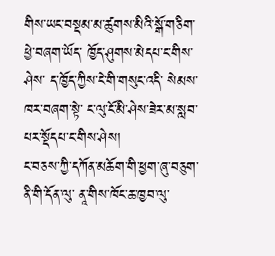གིས་ཡང་བསྡམ་མ་ཚུགས་མིའི་སྒོ་གཅིག་ཕྱེ་བཞག་ཡོད་ ཁྱོད་ཤུགས་མེདཔ་ང་གིས་ཤེས་ ད་ཁྱོད་ཀྱིས་ངེ་གི་གསུང་འདི་ སེམས་ཁར་བཞག་སྟེ་ ང་ལུ་ངོ་མི་ཤེས་ཟེར་མ་སླབ་པར་སྡོདཔ་ང་གིས་ཤེས།
ང་བཅས་ཀྱི་དཀོན་མཆོག་གི་ཕྱག་ཞུ་བཅུག་ནི་གི་དོན་ལུ་ ནཱ་གིས་ཁོང་ཆ་ཁྱབ་ལུ་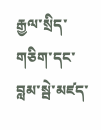རྒྱལ་སྲིད་གཅིག་དང་བླམ་སྦེ་མཛད་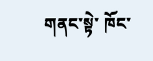གནང་སྟེ་ ཁོང་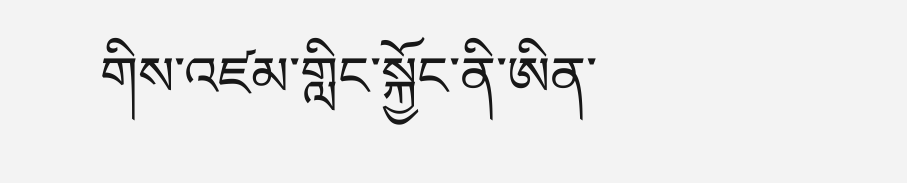གིས་འཛམ་གླིང་སྐྱོང་ནི་ཨིན་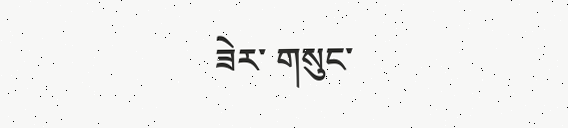ཟེར་ གསུང་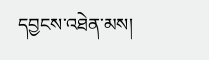དབྱངས་འཐེན་མས།